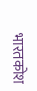भारतकोश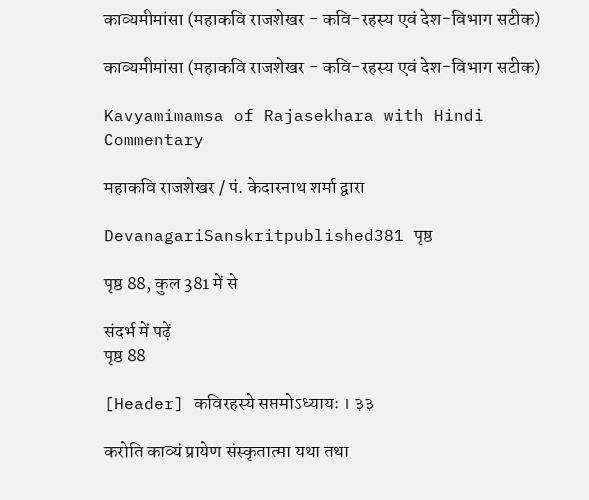काव्यमीमांसा (महाकवि राजशेखर - कवि-रहस्य एवं देश-विभाग सटीक)

काव्यमीमांसा (महाकवि राजशेखर - कवि-रहस्य एवं देश-विभाग सटीक)

Kavyamimamsa of Rajasekhara with Hindi Commentary

महाकवि राजशेखर / पं. केदारनाथ शर्मा द्वारा

DevanagariSanskritpublished381 पृष्ठ

पृष्ठ 88, कुल 381 में से

संदर्भ में पढ़ें
पृष्ठ 88

[Header] कविरहस्ये सप्तमोऽध्यायः । ३३

करोति काव्यं प्रायेण संस्कृतात्मा यथा तथा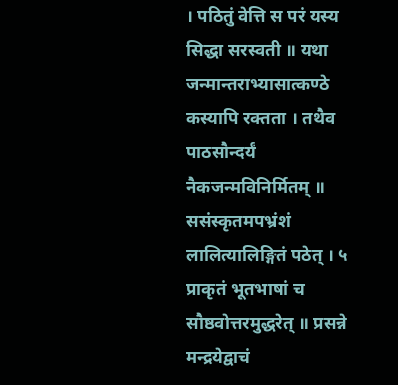। पठितुं वेत्ति स परं यस्य सिद्धा सरस्वती ॥ यथा जन्मान्तराभ्यासात्कण्ठे कस्यापि रक्तता । तथैव पाठसौन्दर्यं नैकजन्मविनिर्मितम् ॥ ससंस्कृतमपभ्रंशं लालित्यालिङ्गितं पठेत् । ५ प्राकृतं भूतभाषां च सौष्ठवोत्तरमुद्धरेत् ॥ प्रसन्ने मन्द्रयेद्वाचं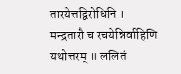तारयेत्तद्विरोधिनि । मन्द्रतारौ च रचयेन्निर्वाहिणि यथोत्तरम् ॥ ललितं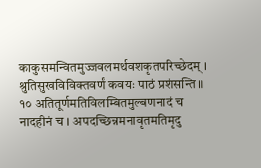काकुसमन्वितमुज्जवलमर्थवशकृतपरिच्छेदम् । श्रुतिसुखविविक्तवर्णं कवयः पाठं प्रशंसन्ति ॥ १० अतितूर्णमतिविलम्बितमुल्बणनादं च नादहीनं च । अपदच्छिन्नमनावृतमतिमृदु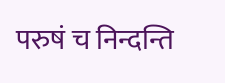परुषं च निन्दन्ति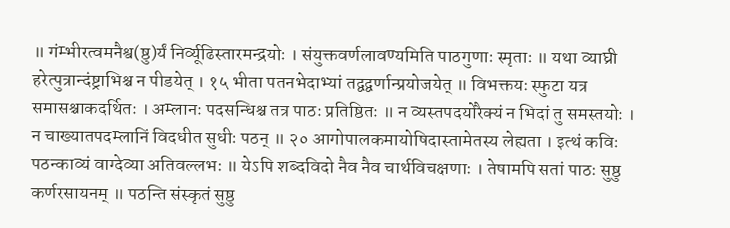॥ गंम्भीरत्वमनैश्व(ष्ठु)र्यं निर्व्यूढिस्तारमन्द्रयोः । संयुक्तवर्णलावण्यमिति पाठगुणाः स्मृताः ॥ यथा व्याघ्री हरेत्पुत्रान्दंष्ट्राभिश्च न पीडयेत् । १५ भीता पतनभेदाभ्यां तद्वद्वर्णान्प्रयोजयेत् ॥ विभक्तयः स्फुटा यत्र समासश्चाकदर्थितः । अम्लानः पदसन्धिश्च तत्र पाठः प्रतिष्ठितः ॥ न व्यस्तपदयोरैक्यं न भिदां तु समस्तयोः । न चाख्यातपदम्लानिं विदधीत सुधीः पठन् ॥ २० आगोपालकमायोषिदास्तामेतस्य लेह्यता । इत्थं कविः पठन्काव्यं वाग्देव्या अतिवल्लभः ॥ येऽपि शब्दविदो नैव नैव चार्थविचक्षणाः । तेषामपि सतां पाठः सुष्ठु कर्णरसायनम् ॥ पठन्ति संस्कृतं सुष्ठु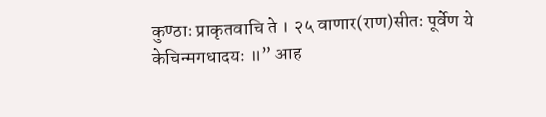कुण्ठाः प्राकृतवाचि ते । २५ वाणार(राण)सीतः पूर्वेण ये केचिन्मगधादयः ॥” आह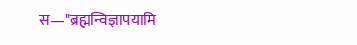स—"ब्रह्मन्विज्ञापयामि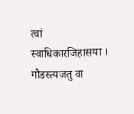त्वां स्वाधिकारजिहासया । गौडस्त्यजतु वा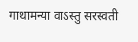गाथामन्या वाऽस्तु सरस्वती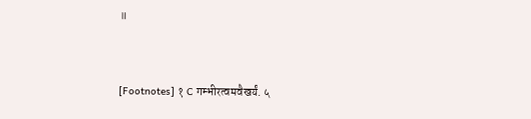॥


[Footnotes] १ C गम्भीरत्वमवैखर्यं. ५